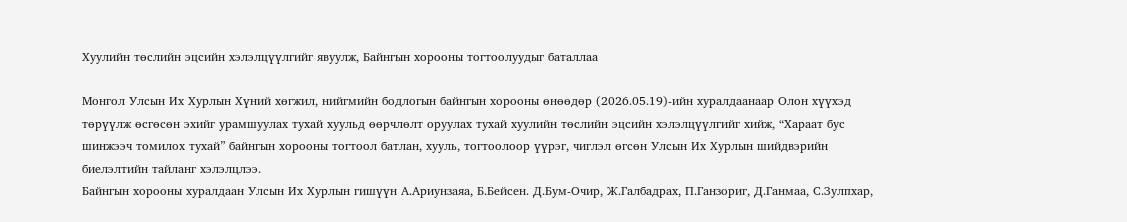Хуулийн төслийн эцсийн хэлэлцүүлгийг явуулж, Байнгын хорооны тогтоолуудыг баталлаа

Монгол Улсын Их Хурлын Хүний хөгжил, нийгмийн бодлогын байнгын хорооны өнөөдөр (2026.05.19)-ийн хуралдаанаар Олон хүүхэд төрүүлж өсгөсөн эхийг урамшуулах тухай хуульд өөрчлөлт оруулах тухай хуулийн төслийн эцсийн хэлэлцүүлгийг хийж, “Хараат бус шинжээч томилох тухай” байнгын хорооны тогтоол батлан, хууль, тогтоолоор үүрэг, чиглэл өгсөн Улсын Их Хурлын шийдвэрийн биелэлтийн тайланг хэлэлцлээ.
Байнгын хорооны хуралдаан Улсын Их Хурлын гишүүн А.Ариунзаяа, Б.Бейсен. Д.Бум-Очир, Ж.Галбадрах, П.Ганзориг, Д.Ганмаа, С.Зулпхар,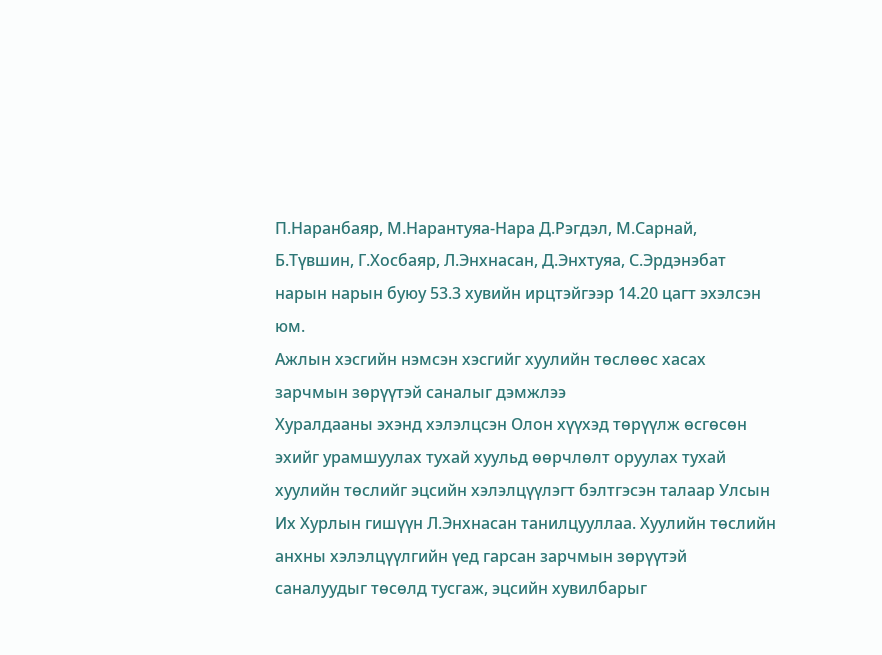П.Наранбаяр, М.Нарантуяа-Нара Д.Рэгдэл, М.Сарнай, Б.Түвшин, Г.Хосбаяр, Л.Энхнасан, Д.Энхтуяа, С.Эрдэнэбат нарын нарын буюу 53.3 хувийн ирцтэйгээр 14.20 цагт эхэлсэн юм.
Ажлын хэсгийн нэмсэн хэсгийг хуулийн төслөөс хасах зарчмын зөрүүтэй саналыг дэмжлээ
Хуралдааны эхэнд хэлэлцсэн Олон хүүхэд төрүүлж өсгөсөн эхийг урамшуулах тухай хуульд өөрчлөлт оруулах тухай хуулийн төслийг эцсийн хэлэлцүүлэгт бэлтгэсэн талаар Улсын Их Хурлын гишүүн Л.Энхнасан танилцууллаа. Хуулийн төслийн анхны хэлэлцүүлгийн үед гарсан зарчмын зөрүүтэй саналуудыг төсөлд тусгаж, эцсийн хувилбарыг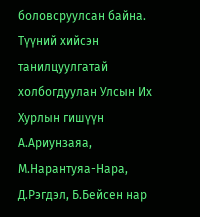боловсруулсан байна. Түүний хийсэн танилцуулгатай холбогдуулан Улсын Их Хурлын гишүүн А.Ариунзаяа, М.Нарантуяа-Нара, Д.Рэгдэл, Б.Бейсен нар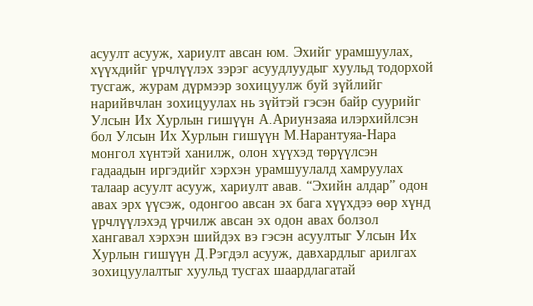асуулт асууж, хариулт авсан юм. Эхийг урамшуулах, хүүхдийг үрчлүүлэх зэрэг асуудлуудыг хуульд тодорхой тусгаж, журам дүрмээр зохицуулж буй зүйлийг нарийвчлан зохицуулах нь зүйтэй гэсэн байр суурийг Улсын Их Хурлын гишүүн А.Ариунзаяа илэрхийлсэн бол Улсын Их Хурлын гишүүн М.Нарантуяа-Нара монгол хүнтэй ханилж, олон хүүхэд төрүүлсэн гадаадын иргэдийг хэрхэн урамшуулалд хамруулах талаар асуулт асууж, хариулт авав. “Эхийн алдар” одон авах эрх үүсэж, одонгоо авсан эх бага хүүхдээ өөр хүнд үрчлүүлэхэд үрчилж авсан эх одон авах болзол хангавал хэрхэн шийдэх вэ гэсэн асуултыг Улсын Их Хурлын гишүүн Д.Рэгдэл асууж, давхардлыг арилгах зохицуулалтыг хуульд тусгах шаардлагатай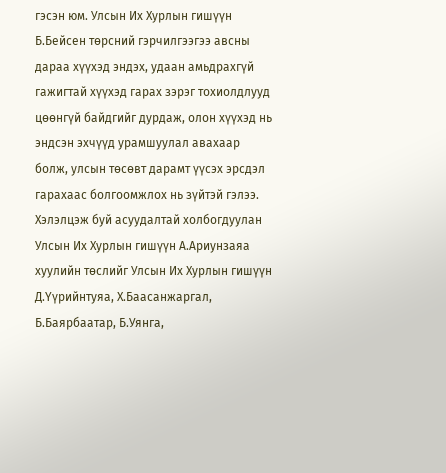гэсэн юм. Улсын Их Хурлын гишүүн Б.Бейсен төрсний гэрчилгээгээ авсны дараа хүүхэд эндэх, удаан амьдрахгүй гажигтай хүүхэд гарах зэрэг тохиолдлууд цөөнгүй байдгийг дурдаж, олон хүүхэд нь эндсэн эхчүүд урамшуулал авахаар болж, улсын төсөвт дарамт үүсэх эрсдэл гарахаас болгоомжлох нь зүйтэй гэлээ.
Хэлэлцэж буй асуудалтай холбогдуулан Улсын Их Хурлын гишүүн А.Ариунзаяа хуулийн төслийг Улсын Их Хурлын гишүүн Д.Үүрийнтуяа, Х.Баасанжаргал, Б.Баярбаатар, Б.Уянга,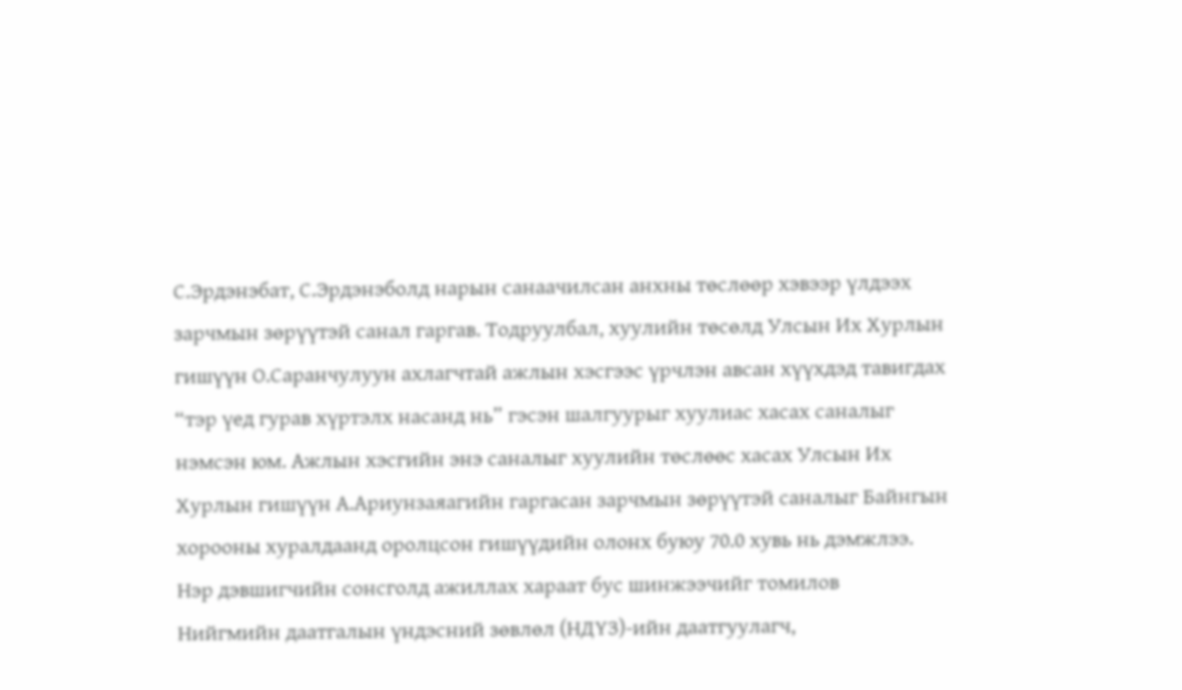С.Эрдэнэбат, С.Эрдэнэболд нарын санаачилсан анхны төслөөр хэвээр үлдээх зарчмын зөрүүтэй санал гаргав. Тодруулбал, хуулийн төсөлд Улсын Их Хурлын гишүүн О.Саранчулуун ахлагчтай ажлын хэсгээс үрчлэн авсан хүүхдэд тавигдах “тэр үед гурав хүртэлх насанд нь” гэсэн шалгуурыг хуулиас хасах саналыг нэмсэн юм. Ажлын хэсгийн энэ саналыг хуулийн төслөөс хасах Улсын Их Хурлын гишүүн А.Ариунзаяагийн гаргасан зарчмын зөрүүтэй саналыг Байнгын хорооны хуралдаанд оролцсон гишүүдийн олонх буюу 70.0 хувь нь дэмжлээ.
Нэр дэвшигчийн сонсголд ажиллах хараат бус шинжээчийг томилов
Нийгмийн даатгалын үндэсний зөвлөл (НДҮЗ)-ийн даатгуулагч,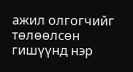ажил олгогчийг төлөөлсөн гишүүнд нэр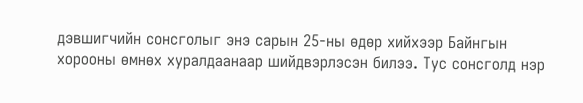дэвшигчийн сонсголыг энэ сарын 25-ны өдөр хийхээр Байнгын хорооны өмнөх хуралдаанаар шийдвэрлэсэн билээ. Тус сонсголд нэр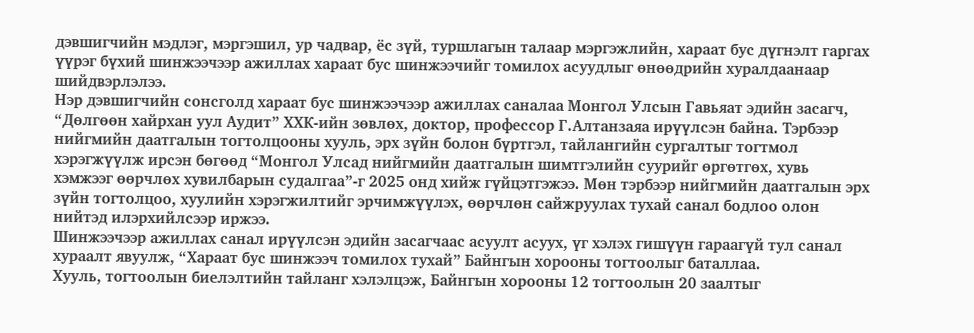дэвшигчийн мэдлэг, мэргэшил, ур чадвар, ёс зүй, туршлагын талаар мэргэжлийн, хараат бус дүгнэлт гаргах үүрэг бүхий шинжээчээр ажиллах хараат бус шинжээчийг томилох асуудлыг өнөөдрийн хуралдаанаар шийдвэрлэлээ.
Нэр дэвшигчийн сонсголд хараат бус шинжээчээр ажиллах саналаа Монгол Улсын Гавьяат эдийн засагч, “Дөлгөөн хайрхан уул Аудит” ХХК-ийн зөвлөх, доктор, профессор Г.Алтанзаяа ирүүлсэн байна. Тэрбээр нийгмийн даатгалын тогтолцооны хууль, эрх зүйн болон бүртгэл, тайлангийн сургалтыг тогтмол хэрэгжүүлж ирсэн бөгөөд “Монгол Улсад нийгмийн даатгалын шимтгэлийн суурийг өргөтгөх, хувь хэмжээг өөрчлөх хувилбарын судалгаа”-г 2025 онд хийж гүйцэтгэжээ. Мөн тэрбээр нийгмийн даатгалын эрх зүйн тогтолцоо, хуулийн хэрэгжилтийг эрчимжүүлэх, өөрчлөн сайжруулах тухай санал бодлоо олон нийтэд илэрхийлсээр иржээ.
Шинжээчээр ажиллах санал ирүүлсэн эдийн засагчаас асуулт асуух, үг хэлэх гишүүн гараагүй тул санал хураалт явуулж, “Хараат бус шинжээч томилох тухай” Байнгын хорооны тогтоолыг баталлаа.
Хууль, тогтоолын биелэлтийн тайланг хэлэлцэж, Байнгын хорооны 12 тогтоолын 20 заалтыг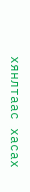хянлтаас хасах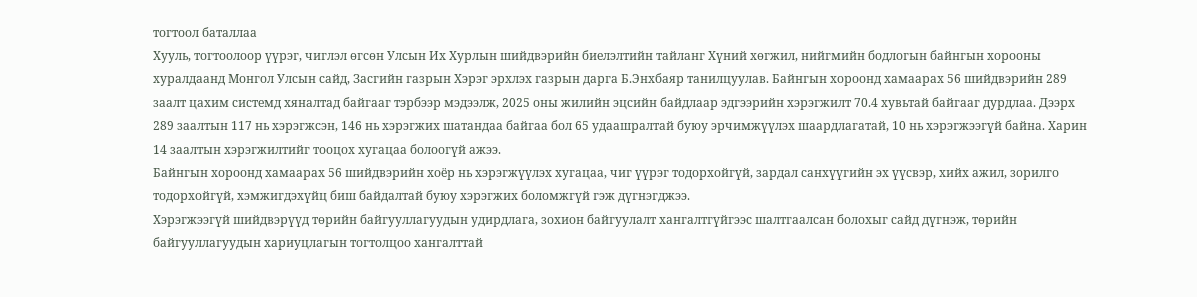тогтоол баталлаа
Хууль, тогтоолоор үүрэг, чиглэл өгсөн Улсын Их Хурлын шийдвэрийн биелэлтийн тайланг Хүний хөгжил, нийгмийн бодлогын байнгын хорооны хуралдаанд Монгол Улсын сайд, Засгийн газрын Хэрэг эрхлэх газрын дарга Б.Энхбаяр танилцуулав. Байнгын хороонд хамаарах 56 шийдвэрийн 289 заалт цахим системд хяналтад байгааг тэрбээр мэдээлж, 2025 оны жилийн эцсийн байдлаар эдгээрийн хэрэгжилт 70.4 хувьтай байгааг дурдлаа. Дээрх 289 заалтын 117 нь хэрэгжсэн, 146 нь хэрэгжих шатандаа байгаа бол 65 удаашралтай буюу эрчимжүүлэх шаардлагатай, 10 нь хэрэгжээгүй байна. Харин 14 заалтын хэрэгжилтийг тооцох хугацаа болоогүй ажээ.
Байнгын хороонд хамаарах 56 шийдвэрийн хоёр нь хэрэгжүүлэх хугацаа, чиг үүрэг тодорхойгүй, зардал санхүүгийн эх үүсвэр, хийх ажил, зорилго тодорхойгүй, хэмжигдэхүйц биш байдалтай буюу хэрэгжих боломжгүй гэж дүгнэгджээ.
Хэрэгжээгүй шийдвэрүүд төрийн байгууллагуудын удирдлага, зохион байгуулалт хангалтгүйгээс шалтгаалсан болохыг сайд дүгнэж, төрийн байгууллагуудын хариуцлагын тогтолцоо хангалттай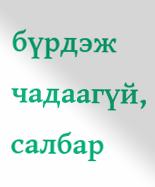бүрдэж чадаагүй, салбар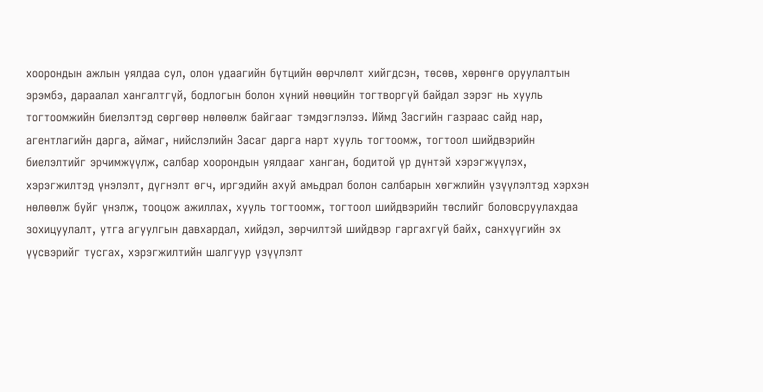хоорондын ажлын уялдаа сул, олон удаагийн бүтцийн өөрчлөлт хийгдсэн, төсөв, хөрөнгө оруулалтын эрэмбэ, дараалал хангалтгүй, бодлогын болон хүний нөөцийн тогтворгүй байдал зэрэг нь хууль тогтоомжийн биелэлтэд сөргөөр нөлөөлж байгааг тэмдэглэлээ. Иймд Засгийн газраас сайд нар, агентлагийн дарга, аймаг, нийслэлийн Засаг дарга нарт хууль тогтоомж, тогтоол шийдвэрийн биелэлтийг эрчимжүүлж, салбар хоорондын уялдааг ханган, бодитой үр дүнтэй хэрэгжүүлэх, хэрэгжилтэд үнэлэлт, дүгнэлт өгч, иргэдийн ахуй амьдрал болон салбарын хөгжлийн үзүүлэлтэд хэрхэн нөлөөлж буйг үнэлж, тооцож ажиллах, хууль тогтоомж, тогтоол шийдвэрийн төслийг боловсруулахдаа зохицуулалт, утга агуулгын давхардал, хийдэл, зөрчилтэй шийдвэр гаргахгүй байх, санхүүгийн эх үүсвэрийг тусгах, хэрэгжилтийн шалгуур үзүүлэлт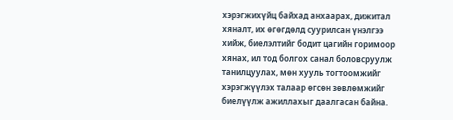хэрэгжихүйц байхад анхаарах, дижитал хяналт, их өгөгдөлд суурилсан үнэлгээ хийж, биелэлтийг бодит цагийн горимоор хянах, ил тод болгох санал боловсруулж танилцуулах, мөн хууль тогтоомжийг хэрэгжүүлэх талаар өгсөн зөвлөмжийг биелүүлж ажиллахыг даалгасан байна.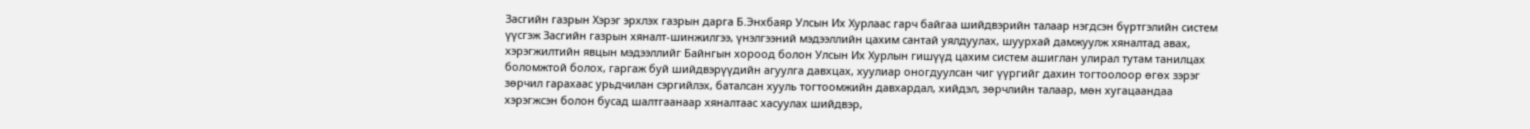Засгийн газрын Хэрэг эрхлэх газрын дарга Б.Энхбаяр Улсын Их Хурлаас гарч байгаа шийдвэрийн талаар нэгдсэн бүртгэлийн систем үүсгэж Засгийн газрын хяналт-шинжилгээ, үнэлгээний мэдээллийн цахим сантай уялдуулах, шуурхай дамжуулж хяналтад авах, хэрэгжилтийн явцын мэдээллийг Байнгын хороод болон Улсын Их Хурлын гишүүд цахим систем ашиглан улирал тутам танилцах боломжтой болох, гаргаж буй шийдвэрүүдийн агуулга давхцах, хуулиар оногдуулсан чиг үүргийг дахин тогтоолоор өгөх зэрэг зөрчил гарахаас урьдчилан сэргийлэх, баталсан хууль тогтоомжийн давхардал, хийдэл, зөрчлийн талаар, мөн хугацаандаа хэрэгжсэн болон бусад шалтгаанаар хяналтаас хасуулах шийдвэр,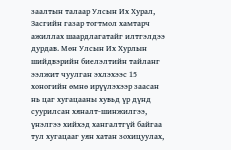заалтын талаар Улсын Их Хурал, Засгийн газар тогтмол хамтарч ажиллах шаардлагатайг илтгэлдээ дурдав. Мөн Улсын Их Хурлын шийдвэрийн биелэлтийн тайланг ээлжит чуулган эхлэхээс 15 хоногийн өмнө ирүүлэхээр заасан нь цаг хугацааны хувьд үр дүнд суурилсан хяналт-шинжилгээ, үнэлгээ хийхэд хангалтгүй байгаа тул хугацааг уян хатан зохицуулах,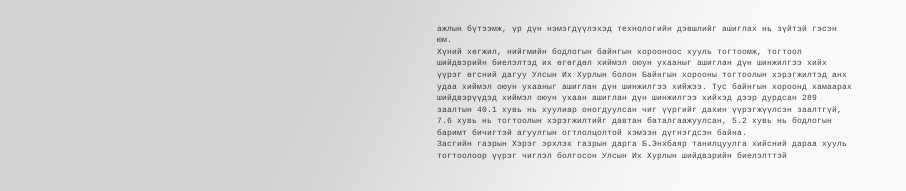ажлын бүтээмж, үр дүн нэмэгдүүлэхэд технологийн дэвшлийг ашиглах нь зүйтэй гэсэн юм.
Хүний хөгжил, нийгмийн бодлогын байнгын хорооноос хууль тогтоомж, тогтоол шийдвэрийн биелэлтэд их өгөгдөл хиймэл оюун ухааныг ашиглан дүн шинжилгээ хийх үүрэг өгсний дагуу Улсын Их Хурлын болон Байнгын хорооны тогтоолын хэрэгжилтэд анх удаа хиймэл оюун ухааныг ашиглан дүн шинжилгээ хийжээ. Тус байнгын хороонд хамаарах шийдвэрүүдэд хиймэл оюун ухаан ашиглан дүн шинжилгээ хийхэд дээр дурдсан 289 заалтын 40.1 хувь нь хуулиар оногдуулсан чиг үүргийг дахин үүрэгжүүлсэн заалтгүй, 7.6 хувь нь тогтоолын хэрэгжилтийг давтан баталгаажуулсан, 5.2 хувь нь бодлогын баримт бичигтэй агуулгын огтлолцолтой хэмээн дүгнэгдсэн байна.
Засгийн газрын Хэрэг эрхлэх газрын дарга Б.Энхбаяр танилцуулга хийсний дараа хууль тогтоолоор үүрэг чиглэл болгосон Улсын Их Хурлын шийдвэрийн биелэлттэй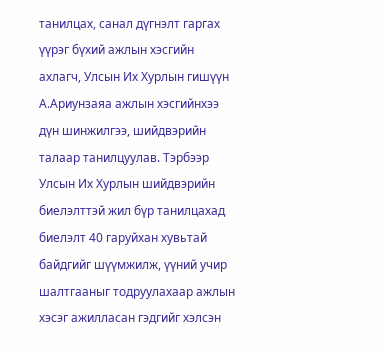танилцах, санал дүгнэлт гаргах үүрэг бүхий ажлын хэсгийн ахлагч, Улсын Их Хурлын гишүүн А.Ариунзаяа ажлын хэсгийнхээ дүн шинжилгээ, шийдвэрийн талаар танилцуулав. Тэрбээр Улсын Их Хурлын шийдвэрийн биелэлттэй жил бүр танилцахад биелэлт 40 гаруйхан хувьтай байдгийг шүүмжилж, үүний учир шалтгааныг тодруулахаар ажлын хэсэг ажилласан гэдгийг хэлсэн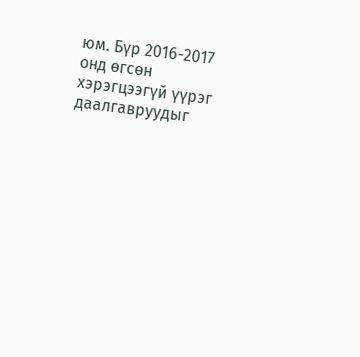юм. Бүр 2016-2017 онд өгсөн хэрэгцээгүй үүрэг даалгавруудыг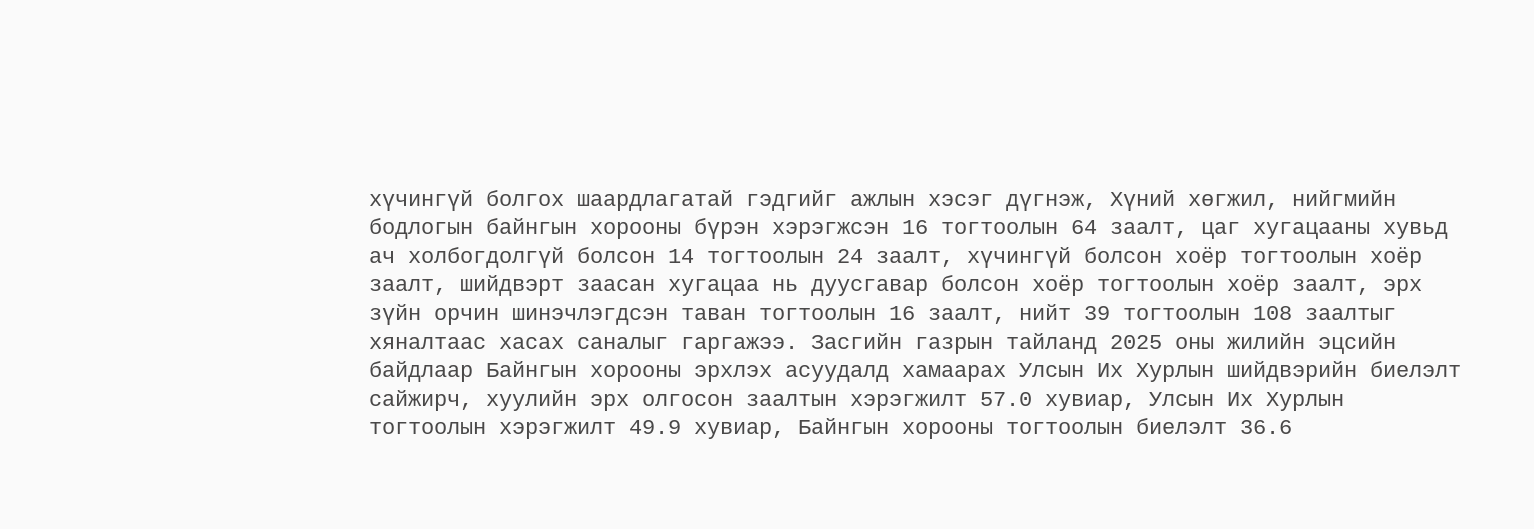хүчингүй болгох шаардлагатай гэдгийг ажлын хэсэг дүгнэж, Хүний хөгжил, нийгмийн бодлогын байнгын хорооны бүрэн хэрэгжсэн 16 тогтоолын 64 заалт, цаг хугацааны хувьд ач холбогдолгүй болсон 14 тогтоолын 24 заалт, хүчингүй болсон хоёр тогтоолын хоёр заалт, шийдвэрт заасан хугацаа нь дуусгавар болсон хоёр тогтоолын хоёр заалт, эрх зүйн орчин шинэчлэгдсэн таван тогтоолын 16 заалт, нийт 39 тогтоолын 108 заалтыг хяналтаас хасах саналыг гаргажээ. Засгийн газрын тайланд 2025 оны жилийн эцсийн байдлаар Байнгын хорооны эрхлэх асуудалд хамаарах Улсын Их Хурлын шийдвэрийн биелэлт сайжирч, хуулийн эрх олгосон заалтын хэрэгжилт 57.0 хувиар, Улсын Их Хурлын тогтоолын хэрэгжилт 49.9 хувиар, Байнгын хорооны тогтоолын биелэлт 36.6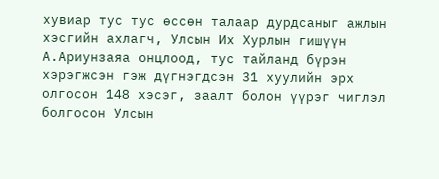хувиар тус тус өссөн талаар дурдсаныг ажлын хэсгийн ахлагч, Улсын Их Хурлын гишүүн А.Ариунзаяа онцлоод, тус тайланд бүрэн хэрэгжсэн гэж дүгнэгдсэн 31 хуулийн эрх олгосон 148 хэсэг, заалт болон үүрэг чиглэл болгосон Улсын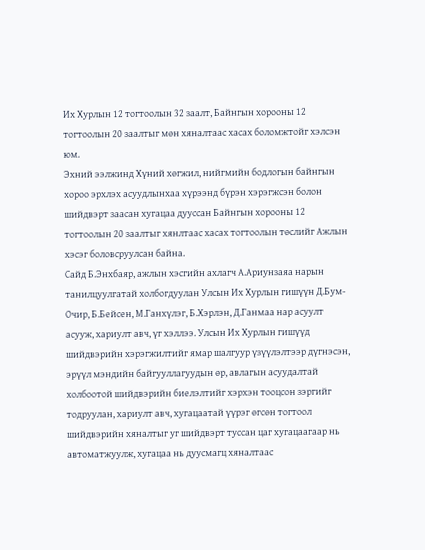Их Хурлын 12 тогтоолын 32 заалт, Байнгын хорооны 12 тогтоолын 20 заалтыг мөн хяналтаас хасах боломжтойг хэлсэн юм.
Эхний ээлжинд Хүний хөгжил, нийгмийн бодлогын байнгын хороо эрхлэх асуудлынхаа хүрээнд бүрэн хэрэгжсэн болон шийдвэрт заасан хугацаа дууссан Байнгын хорооны 12 тогтоолын 20 заалтыг хянлтаас хасах тогтоолын төслийг Ажлын хэсэг боловсруулсан байна.
Сайд Б.Энхбаяр, ажлын хэсгийн ахлагч А.Ариунзаяа нарын танилцуулгатай холбогдуулан Улсын Их Хурлын гишүүн Д.Бум-Очир, Б.Бейсен, М.Ганхүлэг, Б.Хэрлэн, Д.Ганмаа нар асуулт асууж, хариулт авч, үг хэллээ. Улсын Их Хурлын гишүүд шийдвэрийн хэрэгжилтийг ямар шалгуур үзүүлэлтээр дүгнэсэн, эрүүл мэндийн байгууллагуудын өр, авлагын асуудалтай холбоотой шийдвэрийн биелэлтийг хэрхэн тооцсон зэргийг тодруулан, хариулт авч, хугацаатай үүрэг өгсөн тогтоол шийдвэрийн хяналтыг уг шийдвэрт туссан цаг хугацаагаар нь автоматжуулж, хугацаа нь дуусмагц хяналтаас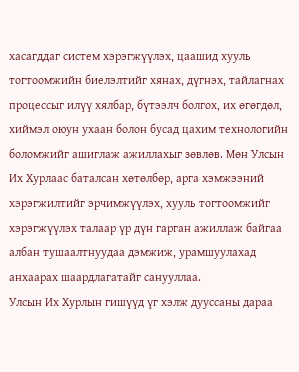хасагддаг систем хэрэгжүүлэх, цаашид хууль тогтоомжийн биелэлтийг хянах, дүгнэх, тайлагнах процессыг илүү хялбар, бүтээлч болгох, их өгөгдөл, хиймэл оюун ухаан болон бусад цахим технологийн боломжийг ашиглаж ажиллахыг зөвлөв. Мөн Улсын Их Хурлаас баталсан хөтөлбөр, арга хэмжээний хэрэгжилтийг эрчимжүүлэх, хууль тогтоомжийг хэрэгжүүлэх талаар үр дүн гарган ажиллаж байгаа албан тушаалтнуудаа дэмжиж, урамшуулахад анхаарах шаардлагатайг санууллаа.
Улсын Их Хурлын гишүүд үг хэлж дууссаны дараа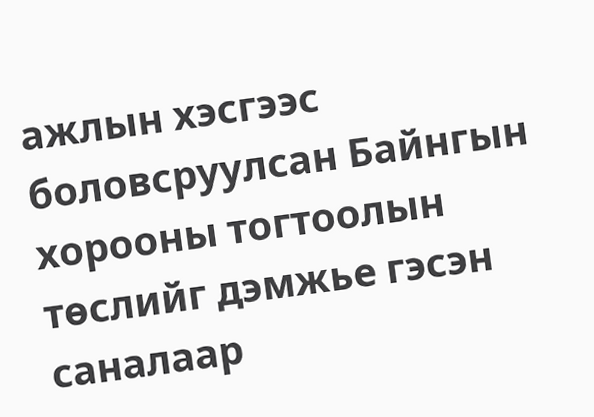ажлын хэсгээс боловсруулсан Байнгын хорооны тогтоолын төслийг дэмжье гэсэн саналаар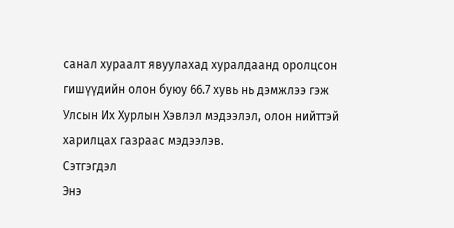санал хураалт явуулахад хуралдаанд оролцсон гишүүдийн олон буюу 66.7 хувь нь дэмжлээ гэж Улсын Их Хурлын Хэвлэл мэдээлэл, олон нийттэй харилцах газраас мэдээлэв.
Сэтгэгдэл
Энэ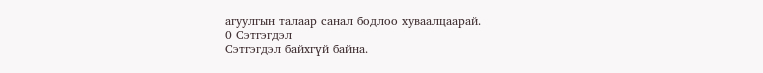агуулгын талаар санал бодлоо хуваалцаарай.
0 Сэтгэгдэл
Сэтгэгдэл байхгүй байна.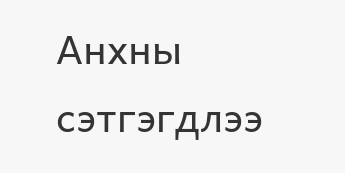Анхны сэтгэгдлээ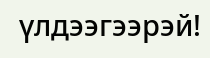үлдээгээрэй!